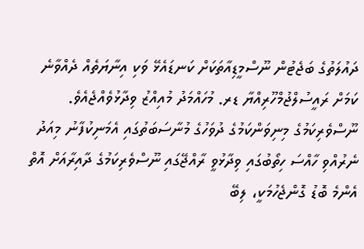ދައުލަތުގެ ބަޖެޓުން ނޫސްމީޑިއާތަކަށް ކަނޑައެޅޭ ވަކި އިނާޔަތެއް ދެއްވާނެ ކަމަށް ރައީސުލްޖުމްހޫރިއްޔާ ޑރ. މުހައްމަދު މުއިއްޒު ވިދާޅުވެއްޖެއެވެ.
ނޫސްވެރިކަމުގެ މިނިވަންކަމުގެ ދުވަހުގެ މުނާސަބަތުގައި އެމަނިކުފާނު މިއަދު ނެރުއްވި ހާއްސަ ހިތޯބުގައި ވިދާޅުވީ ރާއްޖޭގައި ނޫސްވެރިކަމުގެ ދާއިރާއަށް އޮތް އެންމެ ބޮޑު ގޮންޖެހުމަކީ، ލިބޭ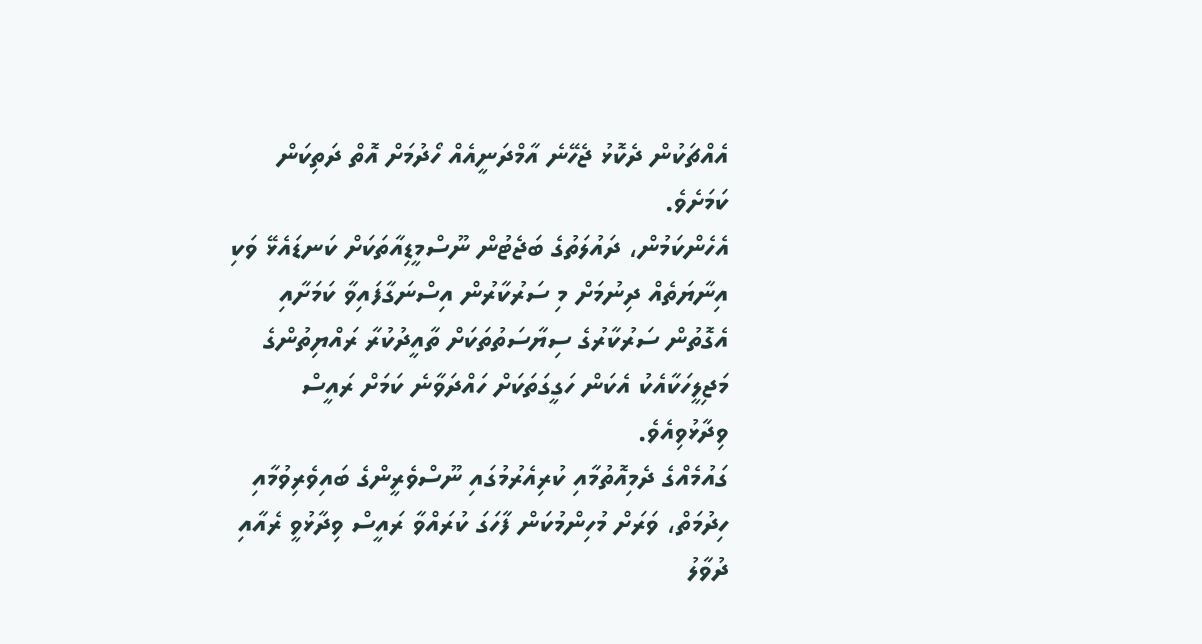އެއްޗަކުން ދެކޮޅު ޖެހޭނެ އާމްދަނީއެއް ހޯދުމަށް އޮތް ދަތިކަން ކަމަށެވެ.
އެހެންކަމުން، ދައުލަތުގެ ބަޖެޓުން ނޫސްމީޑިއާތަކަށް ކަނޑައެޅޭ ވަކި އިނާޔަތެއް ދިނުމަށް މި ސަރުކާރުން އިސްނަގާފައިވާ ކަމަށާއި އެގޮތުން ސަރުކާރުގެ ސިޔާސަތުތަކަށް ތާއީދުކުރާ ރައްޔިތުންގެ މަޖިލީހަކާއެކު އެކަން ހަގީގަތަކަށް ހައްދަވާނެ ކަމަށް ރައީސް ވިދާޅުވިއެވެ.
ގައުމެއްގެ ދެމިއޮތުމާއި ކުރިއެރުމުގައި ނޫސްވެރީންގެ ބައިވެރިވުމާއި ހިދުމަތް، ވަރަށް މުހިންމުކަން ފާހަގަ ކުރައްވާ ރައީސް ވިދާޅުވީ ރެއާއި ދުވާލު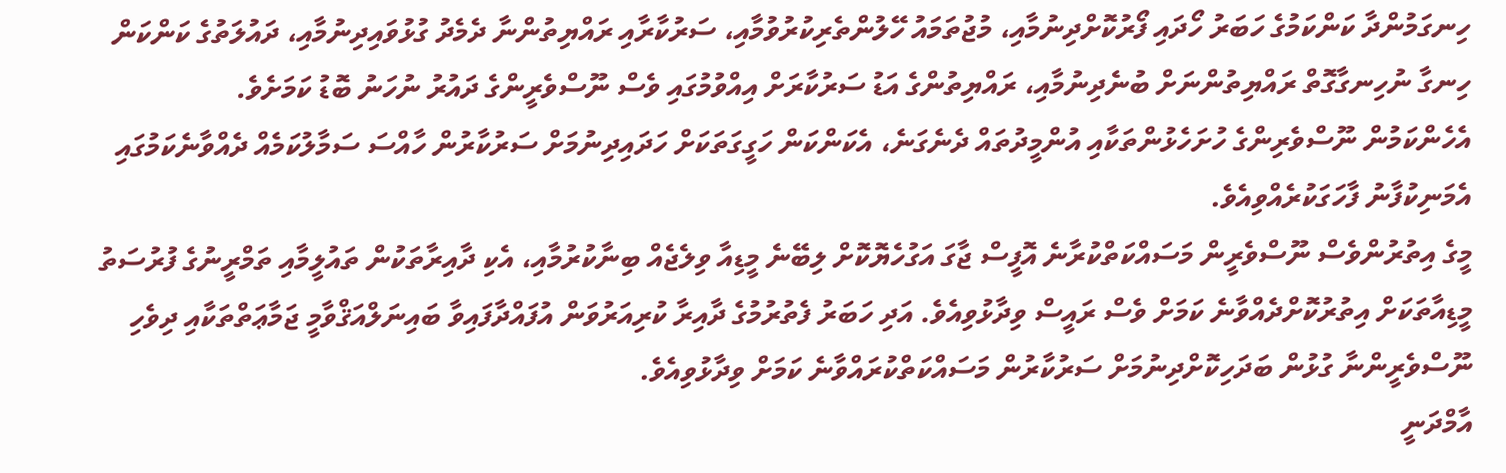ހިނގަމުންދާ ކަންކަމުގެ ހަބަރު ހޯދައި ފޯރުކޮށްދިނުމާއި، މުޖުތަމައު ހޭލުންތެރިކުރުވުމާއި، ސަރުކާރާއި ރައްޔިތުންނާ ދެމެދު ގުޅުވައިދިނުމާއި، ދައުލަތުގެ ކަންކަން ހިނގާ ނުހިނގާގޮތް ރައްޔިތުންނަށް ބުނެދިނުމާއި، ރައްޔިތުންގެ އަޑު ސަރުކާރަށް އިއްވުމުގައި ވެސް ނޫސްވެރީންގެ ދައުރު ނުހަނު ބޮޑު ކަމަށެވެ.
އެހެންކަމުން ނޫސްވެރިންގެ ހުށަހެޅުންތަކާއި އުންމީދުތައް ދެނެގަނެ، އެކަންކަން ހަގީގަތަކަށް ހަދައިދިނުމަށް ސަރުކާރުން ހާއްސަ ސަމާލުކަމެއް ދެއްވާނެކަމުގައި އެމަނިކުފާނު ފާހަގަކުރެއްވިއެވެ.
މީގެ އިތުރުންވެސް ނޫސްވެރީން މަސައްކަތްކުރާނެ އޮފީސް ޖާގަ އަގުހެޔޮކޮށް ލިބޭނެ މީޑިއާ ވިލެޖެއް ބިނާކުރުމާއި، އެކި ދާއިރާތަކުން ތައުލީމާއި ތަމްރީނުގެ ފުރުސަތު މީޑިއާތަކަށް އިތުރުކޮށްދެއްވާނެ ކަމަށް ވެސް ރައީސް ވިދާޅުވިއެވެ. އަދި ހަބަރު ފެތުރުމުގެ ދާއިރާ ކުރިއަރުވަން އުފައްދާފައިވާ ބައިނަލްއަޤްވާމީ ޖަމާޢަތްތަކާއި ދިވެހި ނޫސްވެރީންނާ ގުޅުން ބަދަހިކޮށްދިނުމަށް ސަރުކާރުން މަސައްކަތްކުރައްވާނެ ކަމަށް ވިދާޅުވިއެވެ.
އާމްދަނީ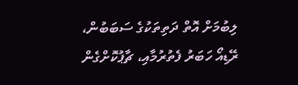ލިބުމަށް އޮތް ދަތިތަކުގެ ސަބަބުން، ރޭޑިއޯ ހަބަރު ފެތުރުމާއި، ޗާޕުކޮށްގެން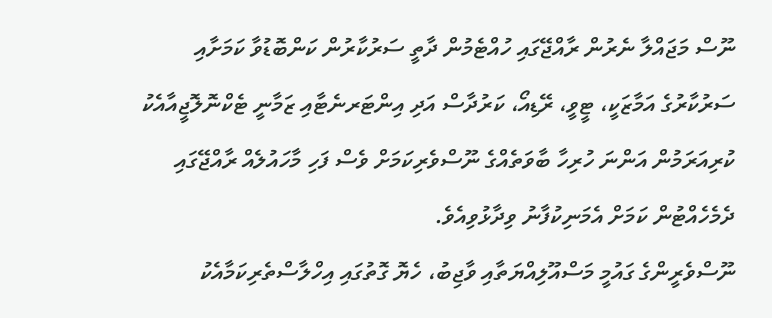ނޫސް މަޖައްލާ ނެރުން ރާއްޖޭގައި ހުއްޓެމުން ދާތީ ސަރުކާރުން ކަންބޮޑުވާ ކަމަށާއި ސަރުކާރުގެ އަމާޒަކީ، ޓީވީ، ރޭޑިއޯ، ކަރުދާސް އަދި އިންޓަރނެޓާއި ޒަމާނީ ޓެކްނޮލޮޖީއާއެކު ކުރިއަރަމުން އަންނަ ހުރިހާ ބާވަތެއްގެ ނޫސްވެރިކަމަށް ވެސް ފަހި މާހައުލެއް ރާއްޖޭގައި ދެމެހެއްޓުން ކަމަށް އެމަނިކުފާނު ވިދާޅުވިއެވެ.
ނޫސްވެރީންގެ ގައުމީ މަސްއޫލިއްޔަތާއި ވާޖިބު، ހެޔޮ ގޮތުގައި އިހްލާސްތެރިކަމާއެކު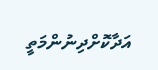އަދާކޮށްދިނުންމަތީ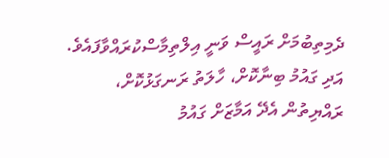ދެމިތިބުމަށް ރައީސް ވަނީ އިލްތިމާސްކުރައްވާފައެވެ. އަދި ގައުމު ބިނާކޮށް، ހާލަތު ރަނގަޅުކޮށް، ރައްޔިތުން އެދޭ އަމާޒަށް ގައުމު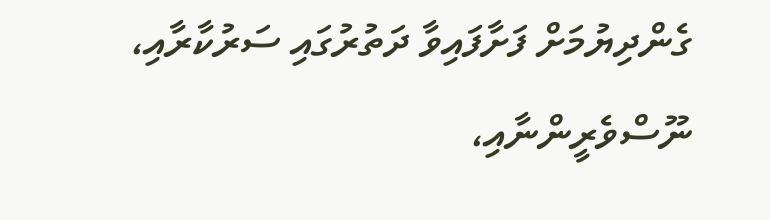ގެންދިޔުމަށް ފަށާފައިވާ ދަތުރުގައި ސަރުކާރާއި، ނޫސްވެރީންނާއި،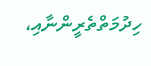ހިދުމަތްތެރީންނާއި،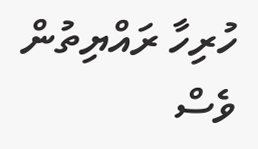ހުރިހާ ރައްޔިތުން ވެސް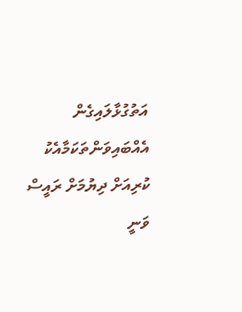އަތުގުޅާލައިގެން އެއްބައިވަންތަކަމާއެކު ކުރިއަށް ދިޔުމަށް ރައީސް ވަނީ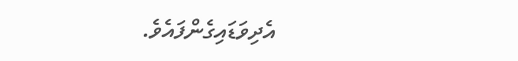އެދިވަޑައިގެންފައެވެ.